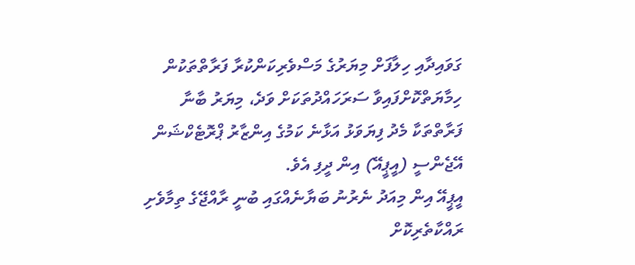ގަވައިދާއި ހިލާފަށް މިޔަރުގެ މަސްވެރިކަންކުރާ ފަރާތްތަކުން ހިމާޔަތްކޮށްފައިވާ ސަރަހައްދުތަކަށް ވަދެ، މިޔަރު ބާނާ ފަރާތްތަކާ މެދު ފިޔަވަޅު އަޅާނެ ކަމުގެ އިންޒާރު ޕްރޮޓެކްޝަން އޭޖެންސީ (އީޕީއޭ) އިން ދީފި އެވެ.
އީޕީއޭ އިން މިއަދު ނެރުނު ބަޔާނެއްގައި ބުނީ ރާއްޖޭގެ ތިމާވެށި ރައްކާތެރިކޮށް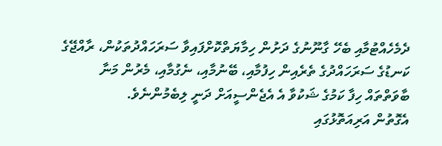ދެމެހެއްޓުމާއި ބެހޭ ގާނޫނުގެ ދަށުން ހިމާޔަތްކޮށްފައިވާ ސަރަހައްދުތަކުން، ރާއްޖޭގެ ކަނޑުގެ ސަރަހައްދުގެ ތެރެއިން ހިފުމާއި، ބޭނުމާއި، ނެގުމާއި، މެރުން މަނާ ބާވަތްތައް ހިފާ ކަމުގެ ޝަކުވާ އެ އެޖެންސީއަށް ދަނީ ލިބެމުންނެވެ.
އެގޮތުން އަރިއަތޮޅުގައި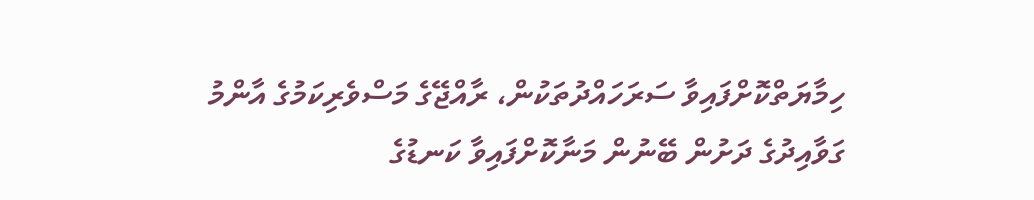ހިމާޔަތްކޮށްފައިވާ ސަރަހައްދުތަކުން، ރާއްޖޭގެ މަސްވެރިކަމުގެ އާންމު ގަވާއިދުގެ ދަށުން ބޭނުން މަނާކޮށްފައިވާ ކަނޑުގެ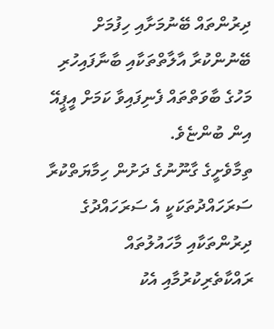ދިރުންތައް ބޭނުމަށާއި ހިފުމަށް ބޭނުންކުރާ އާލާތްތަކާއި ބާނާފައިހުރި މަހުގެ ބާވަތްތައް ފެނިފައިވާ ކަމަށް އީޕީއޭ އިން ބުންޏެވެ.
ތިމާވެށީގެ ގާނޫނުގެ ދަށުން ހިމާޔަތްކުރާ ސަރަހައްދުތަކަކީ އެ ސަރަހައްދުގެ ދިރުންތަކާއި މާހައުލުތައް ރައްކާތެރިކުރުމާއި އެކު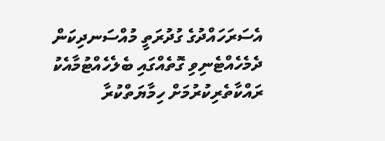އެސަރަހައްދުގެ ގުދުރަތީ މުއްސަނދިކަން ދެމެހެއްޓެނިވި ގޮތެއްގައި ބެލެހެއްޓުމާއެކު ރައްކާތެރިކުރުމަށް ހިމާޔަތްކުރާ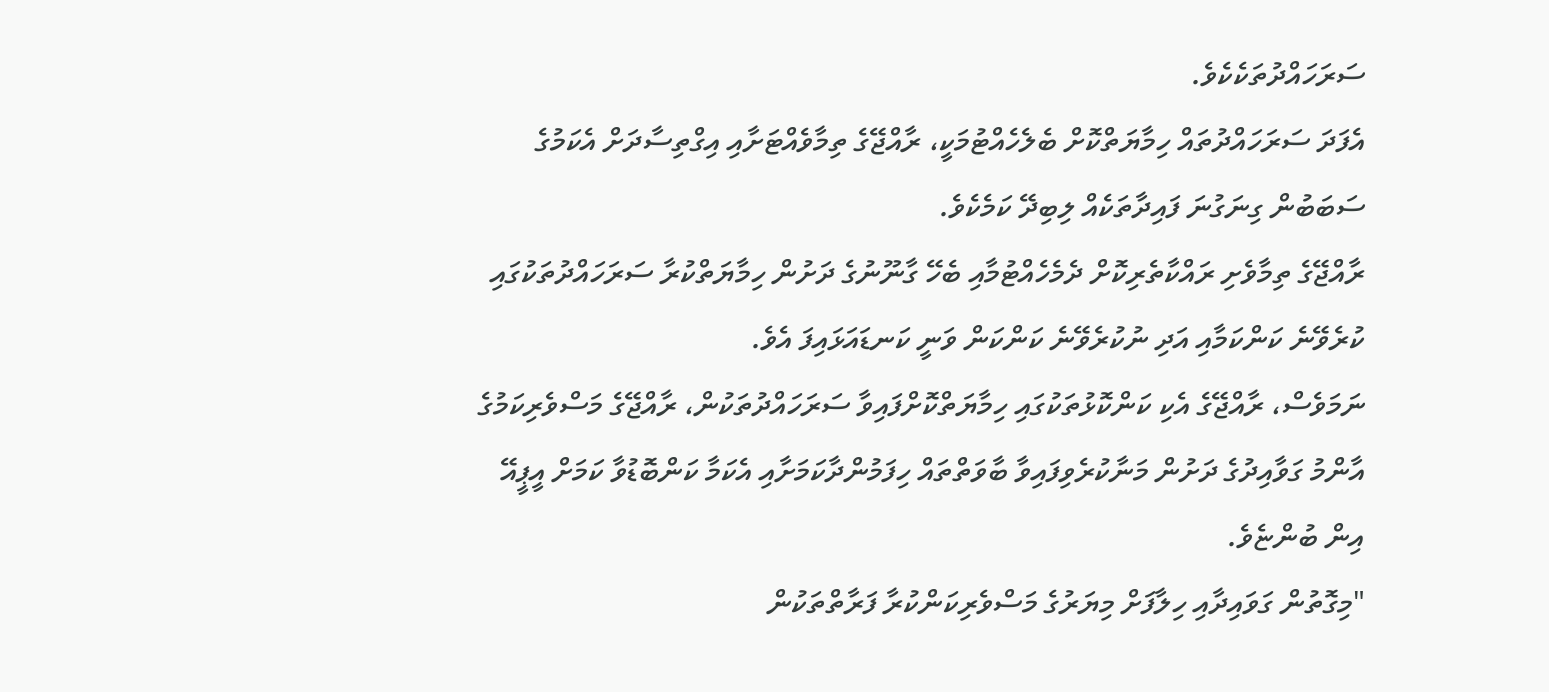ސަރަހައްދުތަކެކެވެ.
އެފަދަ ސަރަހައްދުތައް ހިމާޔަތްކޮށް ބެލެހެއްޓުމަކީ، ރާއްޖޭގެ ތިމާވެއްޓަށާއި އިގްތިސާދަށް އެކަމުގެ ސަބަބުން ގިނަގުނަ ފައިދާތަކެއް ލިބިދޭ ކަމެކެވެ.
ރާއްޖޭގެ ތިމާވެށި ރައްކާތެރިކޮށް ދެމެހެއްޓުމާއި ބެހޭ ގާނޫނުގެ ދަށުން ހިމާޔަތްކުރާ ސަރަހައްދުތަކުގައި ކުރެވޭނެ ކަންކަމާއި އަދި ނުކުރެވޭނެ ކަންކަން ވަނީ ކަނޑައަޅައިފަ އެވެ.
ނަމަވެސް، ރާއްޖޭގެ އެކި ކަންކޮޅުތަކުގައި ހިމާޔަތްކޮށްފައިވާ ސަރަހައްދުތަކުން، ރާއްޖޭގެ މަސްވެރިކަމުގެ އާންމު ގަވާއިދުގެ ދަށުން މަނާކުރެވިފައިވާ ބާވަތްތައް ހިފަމުންދާކަމަށާއި އެކަމާ ކަންބޮޑުވާ ކަމަށް އީޕީއޭ އިން ބުންޏެވެ.
"މިގޮތުން ގަވައިދާއި ހިލާފަށް މިޔަރުގެ މަސްވެރިކަންކުރާ ފަރާތްތަކުން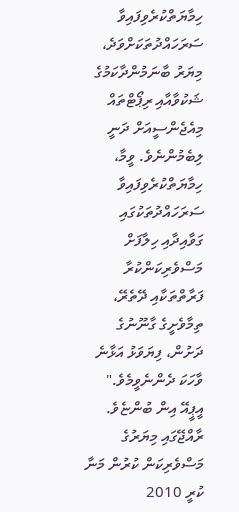ހިމާޔަތްކުރެވިފައިވާ ސަރަހައްދުތަކަށްވަދެ، މިޔަރު ބާނަމުންދާކަމުގެ ޝަކުވާއާއި ރިޕޯޓްތައް މިއެޖެންސީއަށް ދަނީ ލިބެމުންނެވެ. ވީމާ، ހިމާޔަތްކުރެވިފައިވާ ސަރަހައްދުތަކުގައި ގަވާއިދާއި ހިލާފަށް މަސްވެރިކަންކުރާ ފަރާތްތަކާއި ދޭތެރޭ، ތިމާވެށީގެ ގާނޫނުގެ ދަށުން، ފިޔަވަޅު އަޅާނެ ވާހަކަ ދެންނެވީމެވެ." އީޕީއޭ އިން ބުންޏެވެ.
ރާއްޖޭގައި މިޔަރުގެ މަސްވެރިކަން ކުރުން މަނާ ކުރީ 2010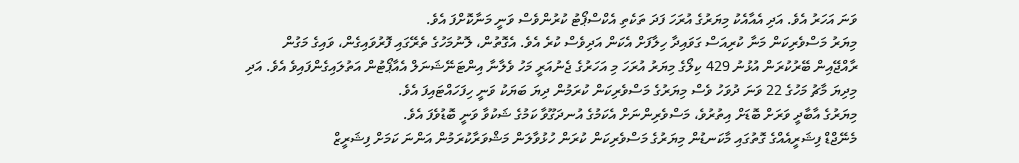ވަނަ އަހަރު އެވެ. އަދި އެއާއެކު މިޔަރުގެ އުރަހަ ފަދަ ތަކެތި އެކްސްޕޯޓު ކުރުންވެސް ވަނީ މަނާކޮށްފަ އެވެ.
މިޔަރު މަސްވެރިކަން މަނާ ކުރިއަސް ގަވައިދާ ހިލާފަށް އެކަން އަދިވެސް ކުރެ އެވެ. އެގޮތުން، ލޮނުމަހުގެ ތެރޭގައި ފޮރުވައިގެން، ވައިގެ މަގުން ރާއްޖޭއިން ބޭރުކުރަން އުޅުނު 429 ކިލޯގެ މިޔަރު އުރަހަ މި އަހަރުގެ ޖެނުއަރީ މަހު ވެލާނާ އިންޓަނޭޝަނަލް އެއާޕޯޓުން އަތުލައިގެންފައިވެ އެވެ. އަދި މިދިޔަ މާޗު މަހުގެ 22 ވަނަ ދުވަހު ވެސް މިޔަރުގެ މަސްވެރިކަން ކުރަމުން ދިޔަ ބަޔަކު ވަނީ ހިފަހައްޓައިފަ އެވެ.
މިޔަރުގެ އާބާދީ ވަރަށް ބޮޑަށް އިތުރުވެ، މަސްވެރިންނަށް އެކަމުގެ އުނދަގޫވާ ކަމުގެ ޝަކުވާ ވަނީ ބޮޑުވެފަ އެވެ.
މެނޭޖްޑް ފިޝަރީއެއްގެ ގޮތުގައި މާކަނޑުން މިޔަރުގެ މަސްވެރިކަން ކުރަން ހުޅުވާލަން މަޝްވަރާކުރަމުން އަންނަ ކަމަށް ފިޝަރީޒް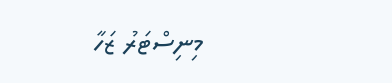މިނިސްޓަރު ޒަހާ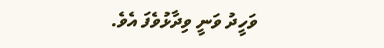ވަހީދު ވަނީ ވިދާޅުވެފަ އެވެ.